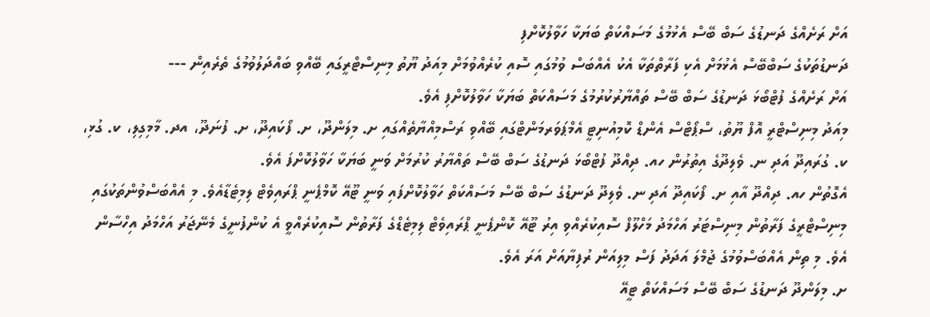އަށް ރަށެއްގެ ދަނޑުގެ ސަބް ބޭސް އެޅުމުގެ މަސައްކަތް ބަޔަކާ ހަވާލުކޮށްފި
ދަނޑުތަކުގެ ސަބްބޭސް އެޅުމަށް އެކި ފަރާތްތަކާ އެކު އެއްބަސް ވުމުގައި ސޮއި ކުރެއްވުމަށް މިއަދު ޔޫތު މިނިސްޓްރީގައި ބޭއްވި ބައްދަލުވުމުގެ ތެރެއިން ---
އަށް ރަށެއްގެ ފުޓްބޯޅަ ދަނޑުގެ ސަބް ބޭސް ތައްޔާރުކުރުމުގެ މަސައްކަތް ބަޔަކާ ހަވާލުކޮށްފި އެވެ.
މިއަދު މިނިސްޓްރީ އޮފް ޔޫތު، ސްޕޯޓްސް އެންޑް ކޮމިއުނިޓީ އެމްޕަވަރމަންޓްގައި ބޭއްވި ރަސްމިއްޔާތެއްގައި ށ. މިލަންދޫ، ށ. ފޯކައިދޫ، ށ. ފުނަދޫ، އދ. މާމިގިލި، ކ. ގުޅި، ކ. ގުރައިދޫ އަދި ނ. ވެލިދޫގެ އިތުރުން ހއ. ދިއްދޫ ފުޓްބޯޅަ ދަނޑުގެ ސަބް ބޭސް ތައްޔާރު ކުރުމަށް ވަނީ ބަޔަކާ ހަވާލުކޮށްފަ އެވެ.
އެގޮތުން ހއ. ދިއްދޫ އާއި ށ. ފޯކައިދޫ އަދި ނ. ވެލިދޫ ދަނޑުގެ ސަބް ބޭސް މަސައްކަތް ހަވާލުކޮށްފައި ވަނީ ޓޫއޭ ކޮމްޕެނީ ޕްރައިވެޓް ލިމިޓެޑާއެވެ. މި އެއްބަސްވުންތަކުގައި މިނިސްޓްރީގެ ފަރާތުން މިނިސްޓަރު އަހްމަދު މަހްލޫފް ސޮއިކުރެއްވި އިރު ޓޫއޭ ކޮންޕެނީ ޕްރައިވެޓް ލިމިޓެޑްގެ ފަރާތުން ސޮއިކުރެއްވީ އެ ކުންފުނީގެ މެނޭޖަރު އަހްމަދު އިހްސާން އެވެ. މި ތިން އެއްބަސްވުމުގެ ޖުމްލަ އަދަދު ފަސް މިލިއަން ރުފިޔާއަށް އަރަ އެވެ.
ށ. މިލަންދޫ ދަނޑުގެ ސަބް ބޭސް މަސައްކަތް ޓީއޭ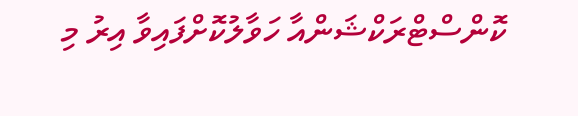ކޮންސްޓްރަކްޝަންއާ ހަވާލުކޮށްފައިވާ އިރު މި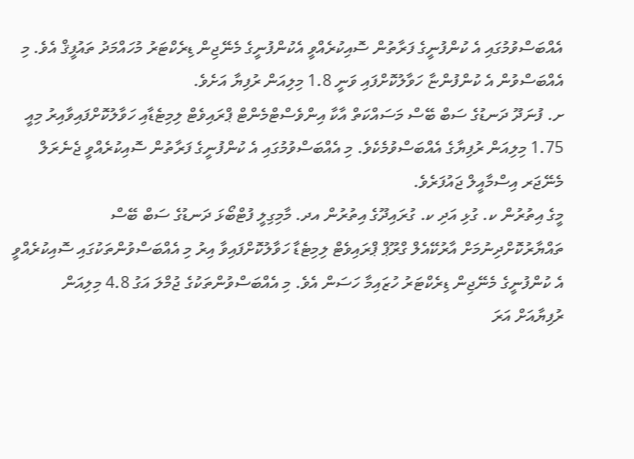އެއްބަސްވުމުގައި އެ ކުންފުނީގެ ފަރާތުން ސޮއިކުރެއްވީ އެކުންފުނީގެ މެނޭޖިން ޑިރެކްޓަރު މުހައްމަދު ތައުފީޤް އެވެ. މި އެއްބަސްވުން އެ ކުންފުންޏާ ހަވާލުކޮށްފައި ވަނީ 1.8 މިލިއަން ރުފިޔާ އަށެވެ.
ށ. ފުނަދޫ ދަނޑުގެ ސަބް ބޭސް މަސައްކަތް އާކާ އިންވެސްޓްމެންޓް ޕްރައިވެޓް ލިމިޓެޑާއި ހަވާލުކޮށްފައިވާއިރު މިއީ 1.75 މިލިއަން ރުފިޔާގެ އެއްބަސްވުމެކެވެ. މި އެއްބަސްވުމުގައި އެ ކުންފުނީގެ ފަރާތުން ސޮއިކުރެއްވީ ޖެނެރަލް މެނޭޖަރ އިސްމާއީލް ޖައުފަރެވެ.
މީގެ އިތުރުން ކ. ގުޅި އަދި ކ. ގުރައިދޫގެ އިތުރުން އދ. މާމިގިލީ ފުޓްބޯޅަ ދަނޑުގެ ސަބް ބޭސް ތައްޔާރުކޮށްދިނުމަށް އާރުކޭއެލް ގްރޫޕް ޕްރައިވެޓް ލިމިޓެޑާ ހަވާލުކޮށްފައިވާ އިރު މި އެއްބަސްވުންތަކުގައި ސޮއިކުރެއްވީ އެ ކުންފުނީގެ މެނޭޖިން ޑިރެކްޓަރު ހުޒައިމާ ހަސަން އެވެ. މި އެއްބަސްވުންތަކުގެ ޖުމްލަ އަގު 4.8 މިލިއަން ރުފިޔާއަށް އަރަ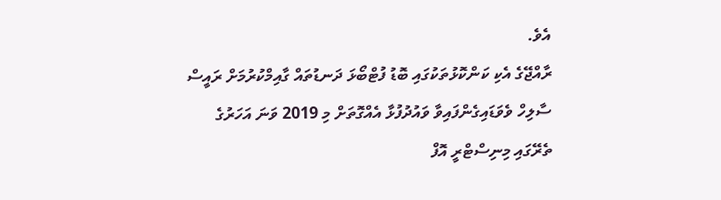އެވެ.
ރާއްޖޭގެ އެކި ކަންކޮޅުތަކުގައި ބޮޑު ފުޓްބޯޅަ ދަނޑުތައް ގާއިމްކުރުމަށް ރައީސް ސާލިހް ވެވަޑައިގެންފައިވާ ވައުދުފުޅާ އެއްގޮތަށް މި 2019 ވަނަ އަހަރުގެ ތެރޭގައި މިނިސްޓްރީ އޮފް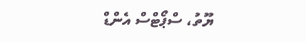ޔޫތު، ސްޕޯޓްސް އެންޑް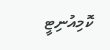ކޮމިއުނިޓީ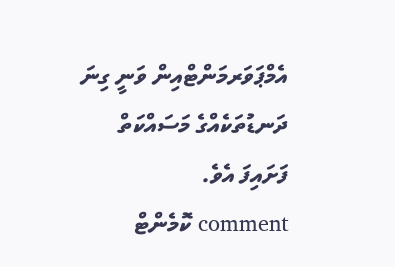އެމްޕަވަރމަންޓްއިން ވަނީ ގިނަ ދަނޑުތަކެއްގެ މަސައްކަތް ފަށައިފަ އެވެ.
comment ކޮމެންޓް